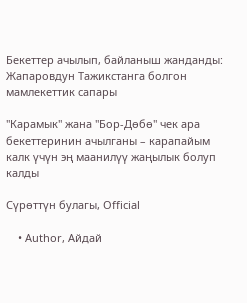Бекеттер ачылып, байланыш жанданды: Жапаровдун Тажикстанга болгон мамлекеттик сапары

"Карамык" жана "Бор-Дөбө" чек ара бекеттеринин ачылганы – карапайым калк үчүн эң маанилүү жаңылык болуп калды

Сүрөттүн булагы, Official

    • Author, Айдай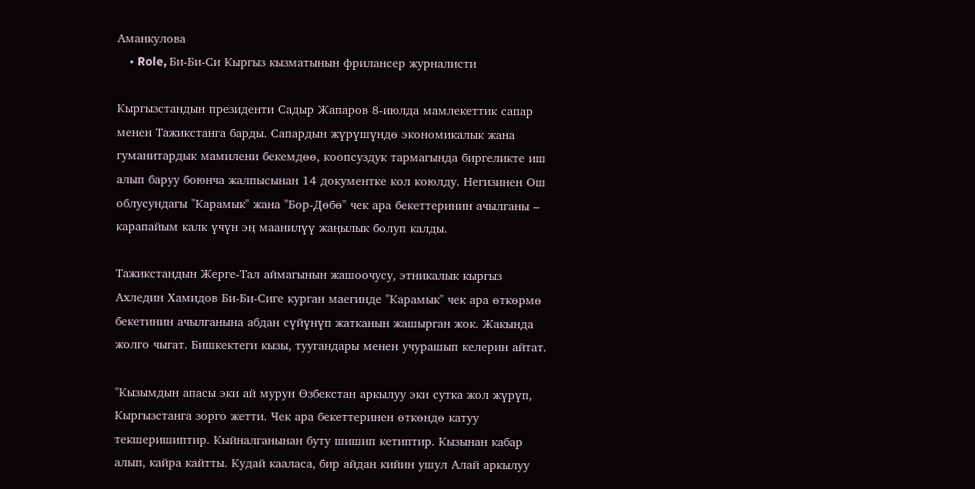Аманкулова
    • Role, Би-Би-Си Кыргыз кызматынын фрилансер журналисти

Кыргызстандын президенти Садыр Жапаров 8-июлда мамлекеттик сапар менен Тажикстанга барды. Сапардын жүрүшүндө экономикалык жана гуманитардык мамилени бекемдөө, коопсуздук тармагында биргеликте иш алып баруу боюнча жалпысынан 14 документке кол коюлду. Негизинен Ош облусундагы "Карамык" жана "Бор-Дөбө" чек ара бекеттеринин ачылганы – карапайым калк үчүн эң маанилүү жаңылык болуп калды.

Тажикстандын Жерге-Тал аймагынын жашоочусу, этникалык кыргыз Ахледин Хамидов Би-Би-Сиге курган маегинде "Карамык" чек ара өткөрмө бекетинин ачылганына абдан сүйүнүп жатканын жашырган жок. Жакында жолго чыгат. Бишкектеги кызы, туугандары менен учурашып келерин айтат.

"Кызымдын апасы эки ай мурун Өзбекстан аркылуу эки сутка жол жүрүп, Кыргызстанга зорго жетти. Чек ара бекеттеринен өткөндө катуу текшеришиптир. Кыйналганынан буту шишип кетиптир. Кызынан кабар алып, кайра кайтты. Кудай кааласа, бир айдан кийин ушул Алай аркылуу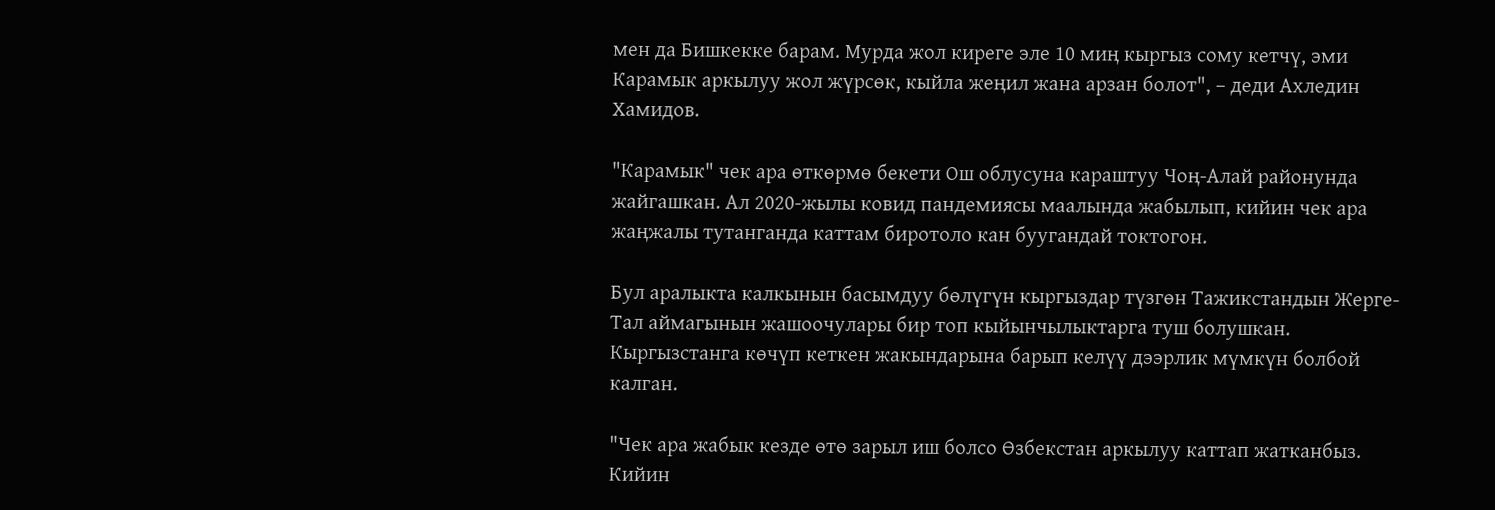мен да Бишкекке барам. Мурда жол киреге эле 10 миң кыргыз сому кетчү, эми Карамык аркылуу жол жүрсөк, кыйла жеңил жана арзан болот", – деди Ахледин Хамидов.

"Карамык" чек ара өткөрмө бекети Ош облусуна караштуу Чоң-Алай районунда жайгашкан. Ал 2020-жылы ковид пандемиясы маалында жабылып, кийин чек ара жаңжалы тутанганда каттам биротоло кан буугандай токтогон.

Бул аралыкта калкынын басымдуу бөлүгүн кыргыздар түзгөн Тажикстандын Жерге-Тал аймагынын жашоочулары бир топ кыйынчылыктарга туш болушкан. Кыргызстанга көчүп кеткен жакындарына барып келүү дээрлик мүмкүн болбой калган.

"Чек ара жабык кезде өтө зарыл иш болсо Өзбекстан аркылуу каттап жатканбыз. Кийин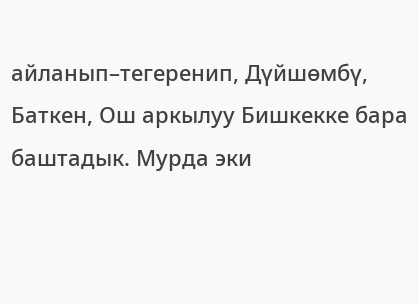айланып–тегеренип, Дүйшөмбү, Баткен, Ош аркылуу Бишкекке бара баштадык. Мурда эки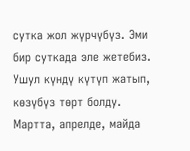сутка жол жүрчүбүз. Эми бир суткада эле жетебиз. Ушул күндү күтүп жатып, көзүбүз төрт болду. Мартта, апрелде, майда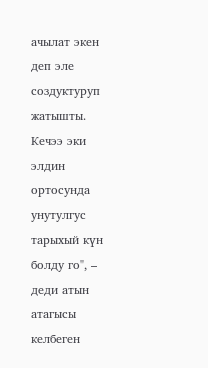ачылат экен деп эле создуктуруп жатышты. Кечээ эки элдин ортосунда унутулгус тарыхый күн болду го", – деди атын атагысы келбеген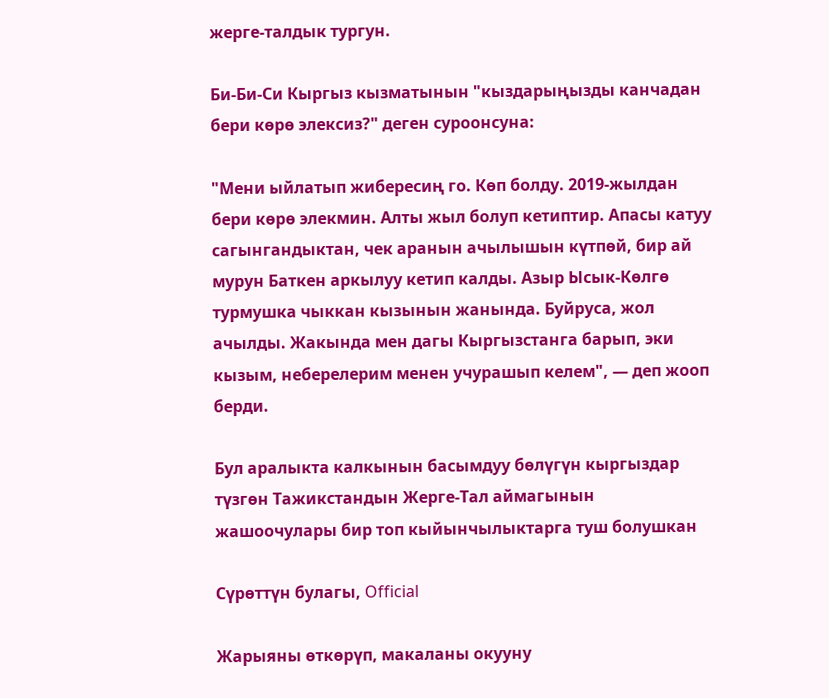жерге-талдык тургун.

Би-Би-Си Кыргыз кызматынын "кыздарыңызды канчадан бери көрө элексиз?" деген суроонсуна:

"Мени ыйлатып жибересиң го. Көп болду. 2019-жылдан бери көрө элекмин. Алты жыл болуп кетиптир. Апасы катуу сагынгандыктан, чек аранын ачылышын күтпөй, бир ай мурун Баткен аркылуу кетип калды. Азыр Ысык-Көлгө турмушка чыккан кызынын жанында. Буйруса, жол ачылды. Жакында мен дагы Кыргызстанга барып, эки кызым, неберелерим менен учурашып келем", — деп жооп берди.

Бул аралыкта калкынын басымдуу бөлүгүн кыргыздар түзгөн Тажикстандын Жерге-Тал аймагынын жашоочулары бир топ кыйынчылыктарга туш болушкан

Сүрөттүн булагы, Official

Жарыяны өткөрүп, макаланы окууну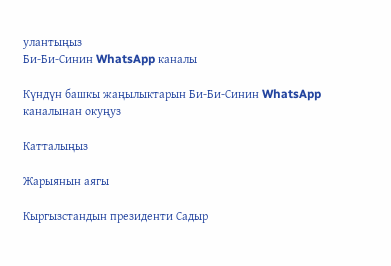улантыңыз
Би-Би-Синин WhatsApp каналы

Күндүн башкы жаңылыктарын Би-Би-Синин WhatsApp каналынан окуңуз

Катталыңыз

Жарыянын аягы

Кыргызстандын президенти Садыр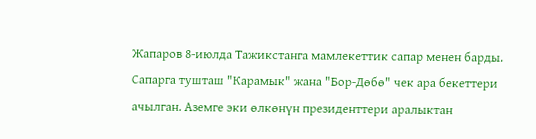Жапаров 8-июлда Тажикстанга мамлекеттик сапар менен барды. Сапарга тушташ "Карамык" жана "Бор-Дөбө" чек ара бекеттери ачылган. Аземге эки өлкөнүн президенттери аралыктан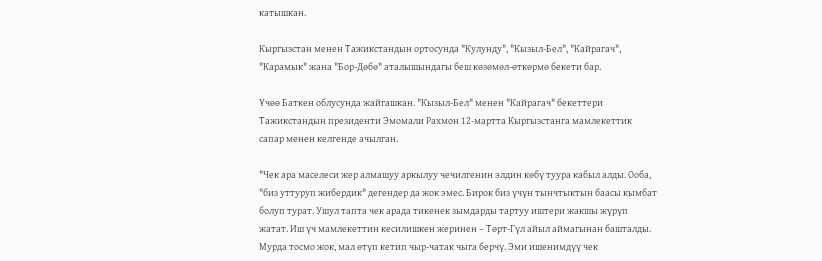катышкан.

Кыргызстан менен Тажикстандын ортосунда "Кулунду", "Кызыл-Бел", "Кайрагач", "Карамык" жана "Бор-Дөбө" аталышындагы беш көзөмөл-өткөрмө бекети бар.

Үчөө Баткен облусунда жайгашкан. "Кызыл-Бел" менен "Кайрагач" бекеттери Тажикстандын президенти Эмомали Рахмон 12-мартта Кыргызстанга мамлекеттик сапар менен келгенде ачылган.

"Чек ара маселеси жер алмашуу аркылуу чечилгенин элдин көбү туура кабыл алды. Ооба, "биз уттуруп жибердик" дегендер да жок эмес. Бирок биз үчүн тынчтыктын баасы кымбат болуп турат. Ушул тапта чек арада тикенек зымдарды тартуу иштери жакшы жүрүп жатат. Иш үч мамлекеттин кесилишкен жеринен – Төрт-Гүл айыл аймагынан башталды. Мурда тосмо жок, мал өтүп кетип чыр-чатак чыга берчү. Эми ишенимдүү чек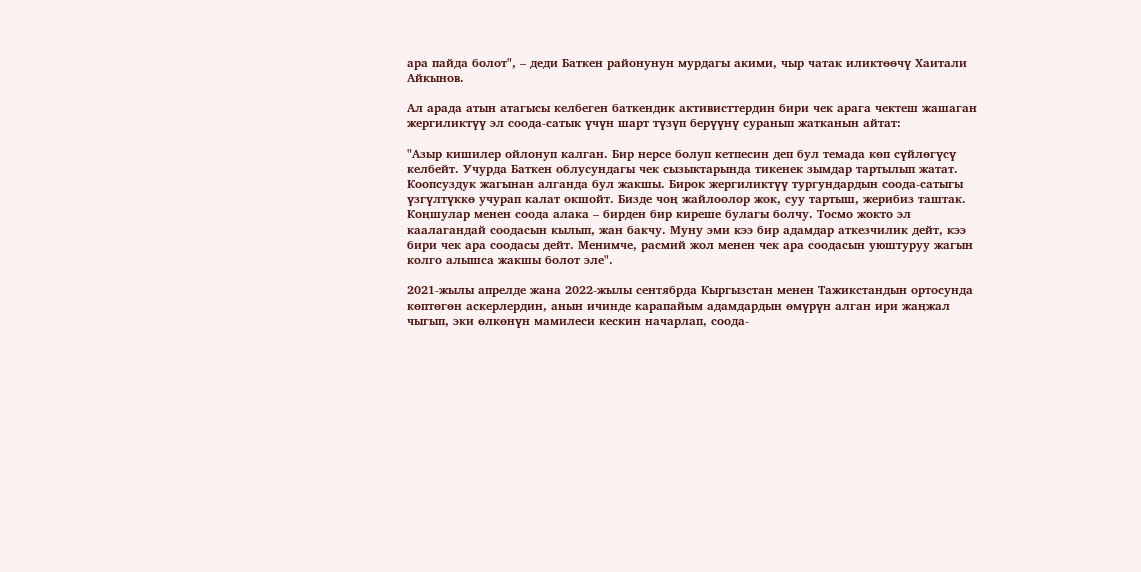ара пайда болот", – деди Баткен районунун мурдагы акими, чыр чатак иликтөөчү Хаитали Айкынов.

Ал арада атын атагысы келбеген баткендик активисттердин бири чек арага чектеш жашаган жергиликтүү эл соода-сатык үчүн шарт түзүп берүүнү суранып жатканын айтат:

"Азыр кишилер ойлонуп калган. Бир нерсе болуп кетпесин деп бул темада көп сүйлөгүсү келбейт. Учурда Баткен облусундагы чек сызыктарында тикенек зымдар тартылып жатат. Коопсуздук жагынан алганда бул жакшы. Бирок жергиликтүү тургундардын соода-сатыгы үзгүлтүккө учурап калат окшойт. Бизде чоң жайлоолор жок, суу тартыш, жерибиз таштак. Коңшулар менен соода алака – бирден бир киреше булагы болчу. Тосмо жокто эл каалагандай соодасын кылып, жан бакчу. Муну эми кээ бир адамдар аткезчилик дейт, кээ бири чек ара соодасы дейт. Менимче, расмий жол менен чек ара соодасын уюштуруу жагын колго алышса жакшы болот эле".

2021-жылы апрелде жана 2022-жылы сентябрда Кыргызстан менен Тажикстандын ортосунда көптөгөн аскерлердин, анын ичинде карапайым адамдардын өмүрүн алган ири жаңжал чыгып, эки өлкөнүн мамилеси кескин начарлап, соода-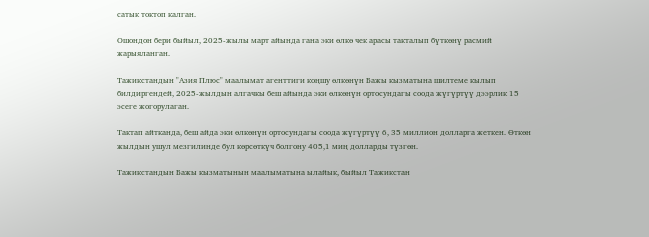сатык токтоп калган.

Ошондон бери быйыл, 2025-жылы март айында гана эки өлкө чек арасы такталып бүткөнү расмий жарыяланган.

Тажикстандын "Азия Плюс" маалымат агенттиги коңшу өлкөнүн Бажы кызматына шилтеме кылып билдиргендей, 2025-жылдын алгачкы беш айында эки өлкөнүн ортосундагы соода жүгүртүү дээрлик 15 эсеге жогорулаган.

Тактап айтканда, беш айда эки өлкөнүн ортосундагы соода жүгүртүү 6, 35 миллион долларга жеткен. Өткөн жылдын ушул мезгилинде бул көрсөткүч болгону 405,1 миң долларды түзгөн.

Тажикстандын Бажы кызматынын маалыматына ылайык, быйыл Тажикстан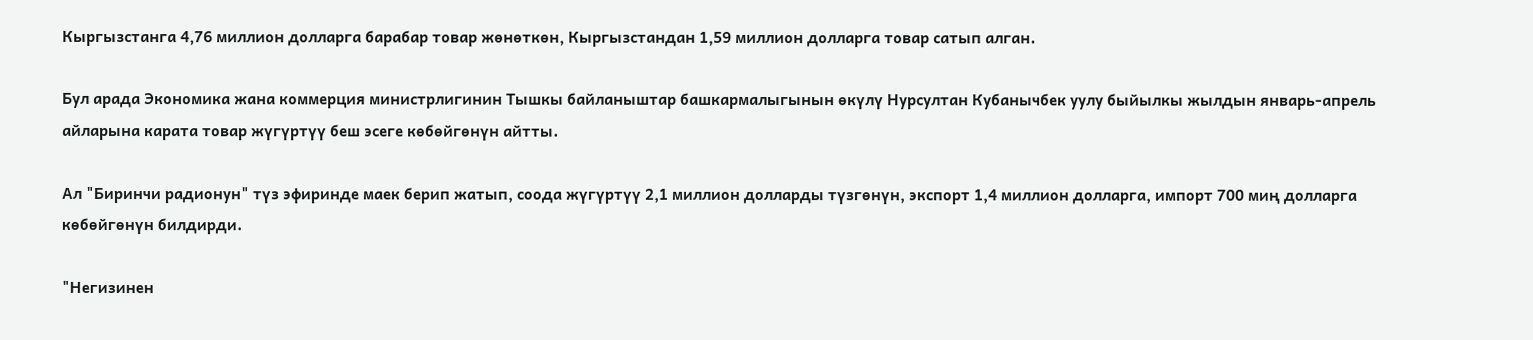Кыргызстанга 4,76 миллион долларга барабар товар жөнөткөн, Кыргызстандан 1,59 миллион долларга товар сатып алган.

Бул арада Экономика жана коммерция министрлигинин Тышкы байланыштар башкармалыгынын өкүлү Нурсултан Кубанычбек уулу быйылкы жылдын январь-апрель айларына карата товар жүгүртүү беш эсеге көбөйгөнүн айтты.

Ал "Биринчи радионун" түз эфиринде маек берип жатып, соода жүгүртүү 2,1 миллион долларды түзгөнүн, экспорт 1,4 миллион долларга, импорт 700 миң долларга көбөйгөнүн билдирди.

"Негизинен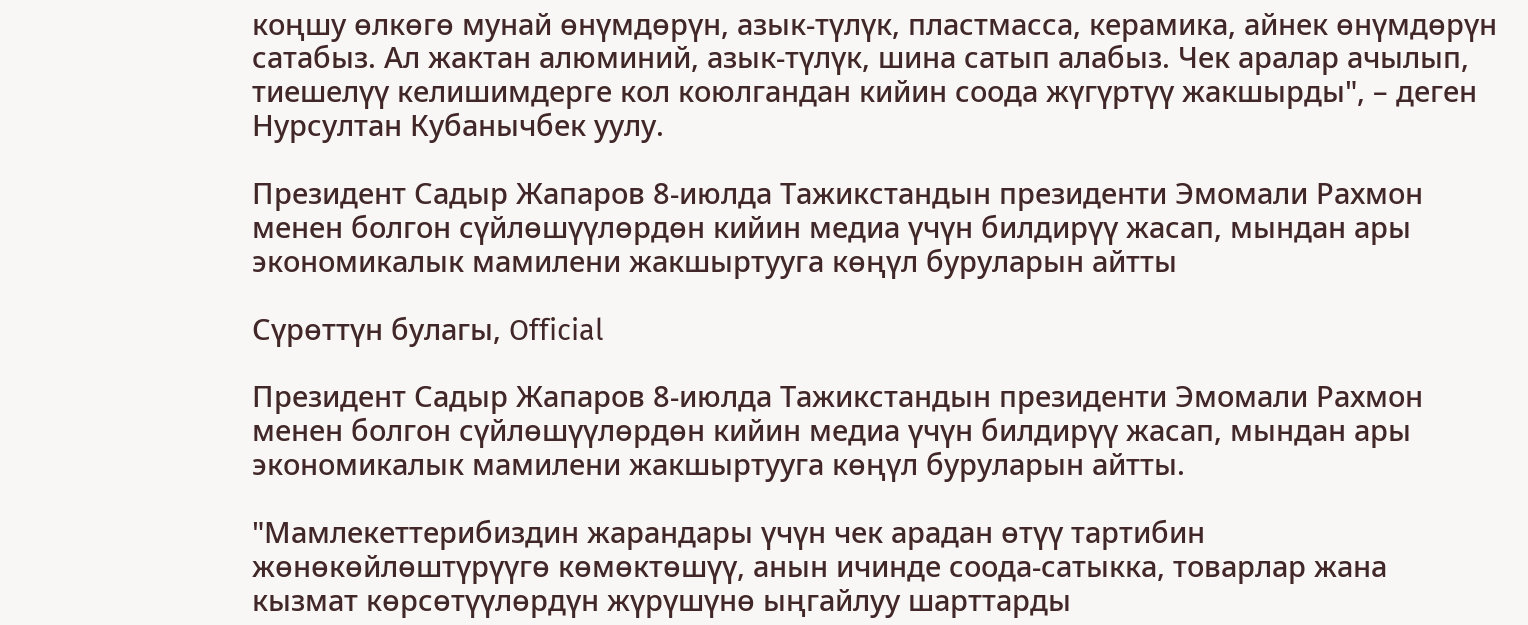коңшу өлкөгө мунай өнүмдөрүн, азык-түлүк, пластмасса, керамика, айнек өнүмдөрүн сатабыз. Ал жактан алюминий, азык-түлүк, шина сатып алабыз. Чек аралар ачылып, тиешелүү келишимдерге кол коюлгандан кийин соода жүгүртүү жакшырды", – деген Нурсултан Кубанычбек уулу.

Президент Садыр Жапаров 8-июлда Тажикстандын президенти Эмомали Рахмон менен болгон сүйлөшүүлөрдөн кийин медиа үчүн билдирүү жасап, мындан ары экономикалык мамилени жакшыртууга көңүл буруларын айтты

Сүрөттүн булагы, Official

Президент Садыр Жапаров 8-июлда Тажикстандын президенти Эмомали Рахмон менен болгон сүйлөшүүлөрдөн кийин медиа үчүн билдирүү жасап, мындан ары экономикалык мамилени жакшыртууга көңүл буруларын айтты.

"Мамлекеттерибиздин жарандары үчүн чек арадан өтүү тартибин жөнөкөйлөштүрүүгө көмөктөшүү, анын ичинде соода-сатыкка, товарлар жана кызмат көрсөтүүлөрдүн жүрүшүнө ыңгайлуу шарттарды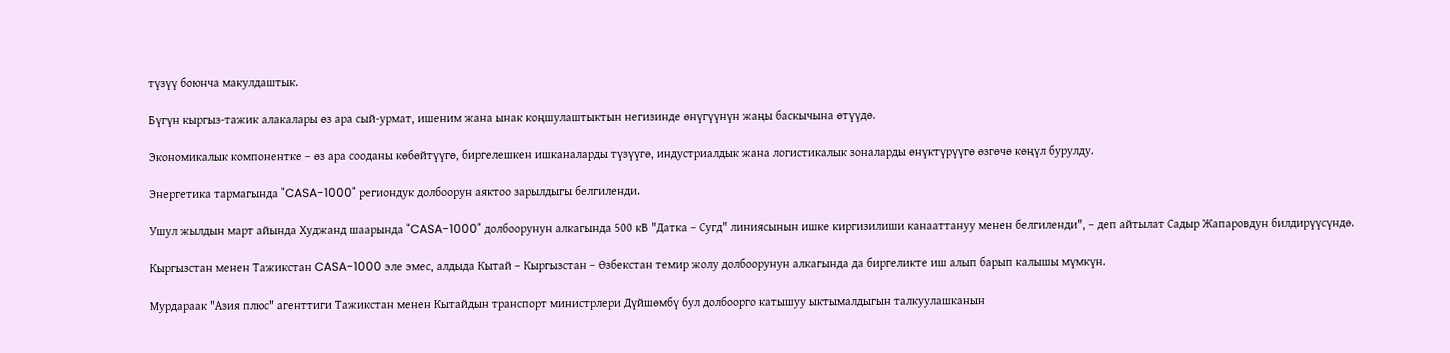түзүү боюнча макулдаштык.

Бүгүн кыргыз-тажик алакалары өз ара сый-урмат, ишеним жана ынак коңшулаштыктын негизинде өнүгүүнүн жаңы баскычына өтүүдө.

Экономикалык компонентке – өз ара сооданы көбөйтүүгө, биргелешкен ишканаларды түзүүгө, индустриалдык жана логистикалык зоналарды өнүктүрүүгө өзгөчө көңүл бурулду.

Энергетика тармагында "CASA-1000" региондук долбоорун аяктоо зарылдыгы белгиленди.

Ушул жылдын март айында Худжанд шаарында "CASA-1000" долбоорунун алкагында 500 кВ "Датка – Сугд" линиясынын ишке киргизилиши канааттануу менен белгиленди", – деп айтылат Садыр Жапаровдун билдирүүсүндө.

Кыргызстан менен Тажикстан CASA-1000 эле эмес, алдыда Кытай – Кыргызстан – Өзбекстан темир жолу долбоорунун алкагында да биргеликте иш алып барып калышы мүмкүн.

Мурдараак "Азия плюс" агенттиги Тажикстан менен Кытайдын транспорт министрлери Дүйшөмбү бул долбоорго катышуу ыктымалдыгын талкуулашканын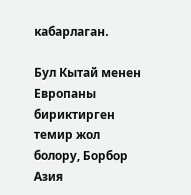кабарлаган.

Бул Кытай менен Европаны бириктирген темир жол болору, Борбор Азия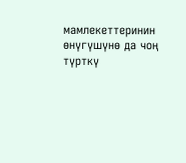мамлекеттеринин өнүгүшүнө да чоң түрткү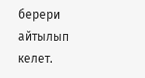берери айтылып келет.